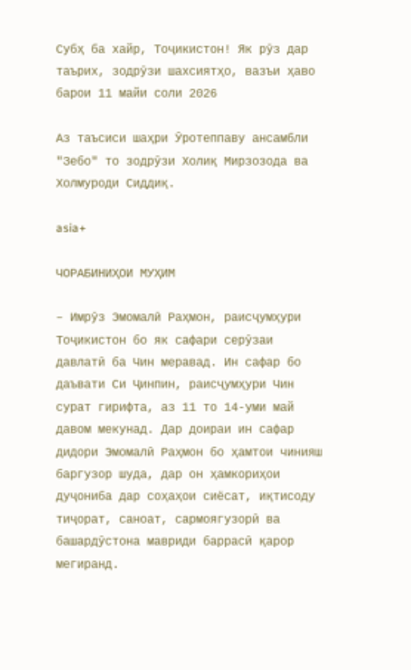Субҳ ба хайр, Тоҷикистон! Як рӯз дар таърих, зодрӯзи шахсиятҳо, вазъи ҳаво барои 11 майи соли 2026

Аз таъсиси шаҳри Ӯротеппаву ансамбли "Зебо" то зодрӯзи Холиқ Мирзозода ва Холмуроди Сиддиқ.

asia+

ЧОРАБИНИҲОИ МУҲИМ

– Имрӯз Эмомалӣ Раҳмон, раисҷумҳури Тоҷикистон бо як сафари серӯзаи давлатӣ ба Чин меравад. Ин сафар бо даъвати Си Ҷинпин, раисҷумҳури Чин сурат гирифта, аз 11 то 14-уми май давом мекунад. Дар доираи ин сафар дидори Эмомалӣ Раҳмон бо ҳамтои чинияш баргузор шуда, дар он ҳамкориҳои дуҷониба дар соҳаҳои сиёсат, иқтисоду тиҷорат, саноат, сармоягузорӣ ва башардӯстона мавриди баррасӣ қарор мегиранд.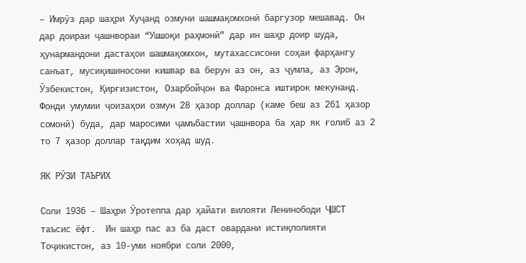– Имрӯз дар шаҳри Хуҷанд озмуни шашмақомхонӣ баргузор мешавад. Он дар доираи ҷашнвораи “Ушшоқи раҳмонӣ” дар ин шаҳр доир шуда, ҳунармандони дастаҳои шашмақомхон, мутахассисони соҳаи фарҳангу санъат, мусиқишиносони кишвар ва берун аз он, аз ҷумла, аз Эрон, Ӯзбекистон, Қирғизистон, Озарбойҷон ва Фаронса иштирок мекунанд. Фонди умумии ҷоизаҳои озмун 28 ҳазор доллар (каме беш аз 261 ҳазор сомонӣ) буда, дар маросими ҷамъбастии ҷашнвора ба ҳар як ғолиб аз 2 то 7 ҳазор доллар тақдим хоҳад шуд.

ЯК РӮЗИ ТАЪРИХ

Соли 1936 – Шаҳри Ӯротеппа дар ҳайати вилояти Ленинободи ҶШСТ таъсис ёфт.  Ин шаҳр пас аз ба даст овардани истиқлолияти Тоҷикистон, аз 10-уми ноябри соли 2000,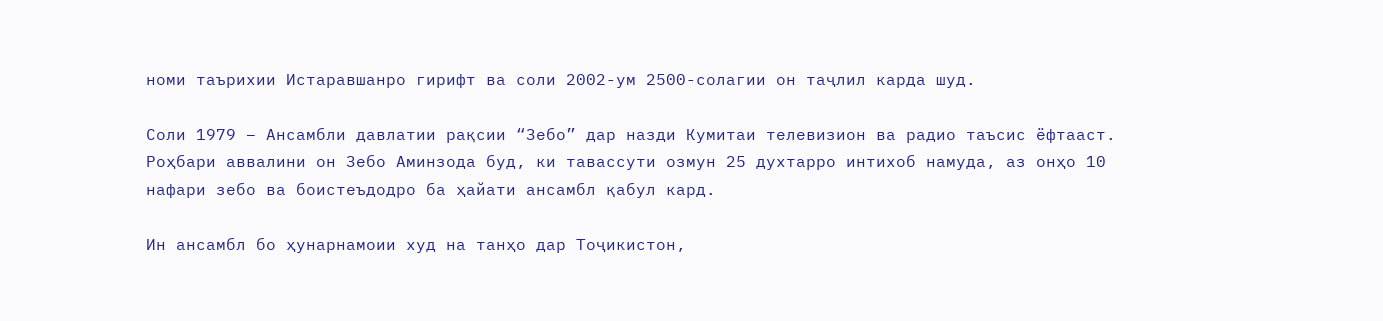номи таърихии Истаравшанро гирифт ва соли 2002-ум 2500-солагии он таҷлил карда шуд.

Соли 1979 – Ансамбли давлатии рақсии “Зебо” дар назди Кумитаи телевизион ва радио таъсис ёфтааст. Роҳбари аввалини он Зебо Аминзода буд, ки тавассути озмун 25 духтарро интихоб намуда, аз онҳо 10 нафари зебо ва боистеъдодро ба ҳайати ансамбл қабул кард.

Ин ансамбл бо ҳунарнамоии худ на танҳо дар Тоҷикистон,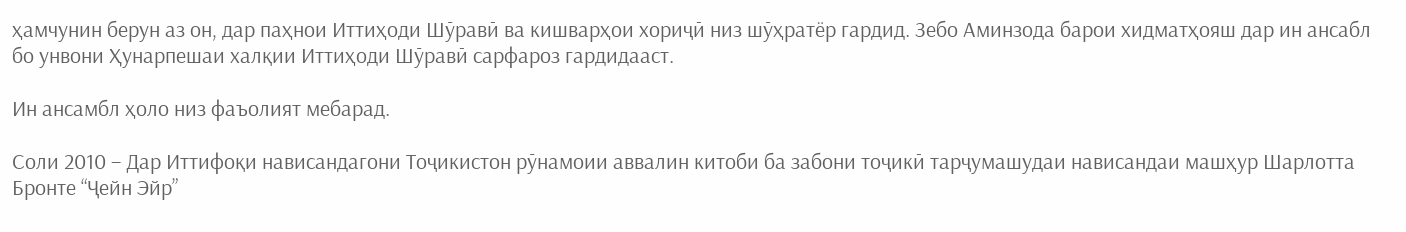ҳамчунин берун аз он, дар паҳнои Иттиҳоди Шӯравӣ ва кишварҳои хориҷӣ низ шӯҳратёр гардид. Зебо Аминзода барои хидматҳояш дар ин ансабл бо унвони Ҳунарпешаи халқии Иттиҳоди Шӯравӣ сарфароз гардидааст.

Ин ансамбл ҳоло низ фаъолият мебарад.

Соли 2010 – Дар Иттифоқи нависандагони Тоҷикистон рӯнамоии аввалин китоби ба забони тоҷикӣ тарҷумашудаи нависандаи машҳур Шарлотта Бронте “Ҷейн Эйр”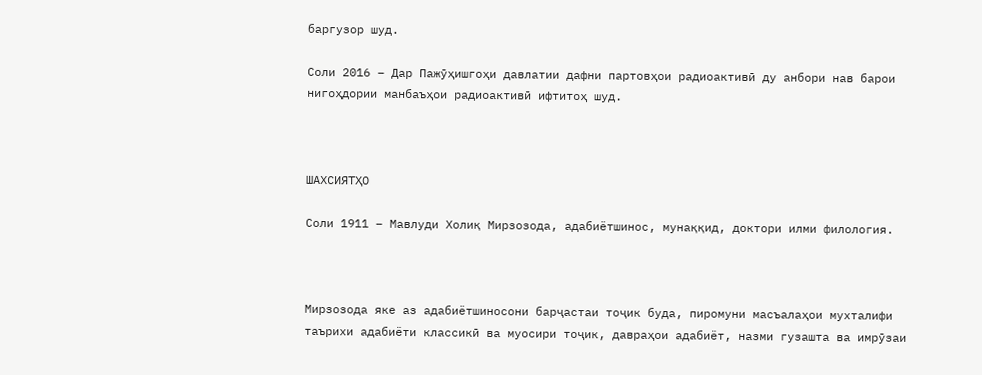баргузор шуд.

Соли 2016 – Дар Пажӯҳишгоҳи давлатии дафни партовҳои радиоактивӣ ду анбори нав барои нигоҳдории манбаъҳои радиоактивӣ ифтитоҳ шуд.



ШАХСИЯТҲО

Соли 1911 – Мавлуди Холиқ Мирзозода, адабиётшинос, мунаққид, доктори илми филология.



Мирзозода яке аз адабиётшиносони барҷастаи тоҷик буда, пиромуни масъалаҳои мухталифи таърихи адабиёти классикӣ ва муосири тоҷик, давраҳои адабиёт, назми гузашта ва имрӯзаи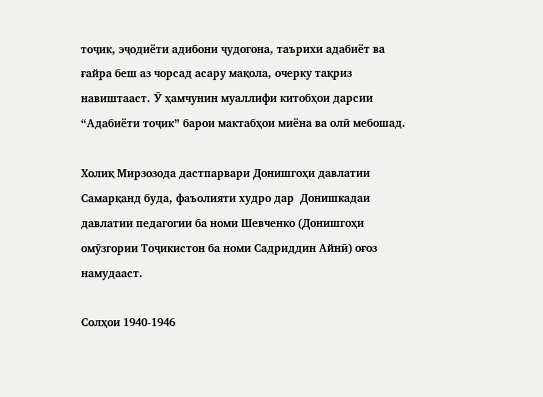тоҷик, эҷодиёти адибони ҷудогона, таърихи адабиёт ва ғайра беш аз чорсад асару мақола, очерку тақриз навиштааст. Ӯ ҳамчунин муаллифи китобҳои дарсии “Адабиёти тоҷик” барои мактабҳои миёна ва олӣ мебошад.

Холиқ Мирзозода дастпарвари Донишгоҳи давлатии Самарқанд буда, фаъолияти худро дар  Донишкадаи давлатии педагогии ба номи Шевченко (Донишгоҳи омӯзгории Тоҷикистон ба номи Садриддин Айнӣ) оғоз намудааст.

Солҳои 1940-1946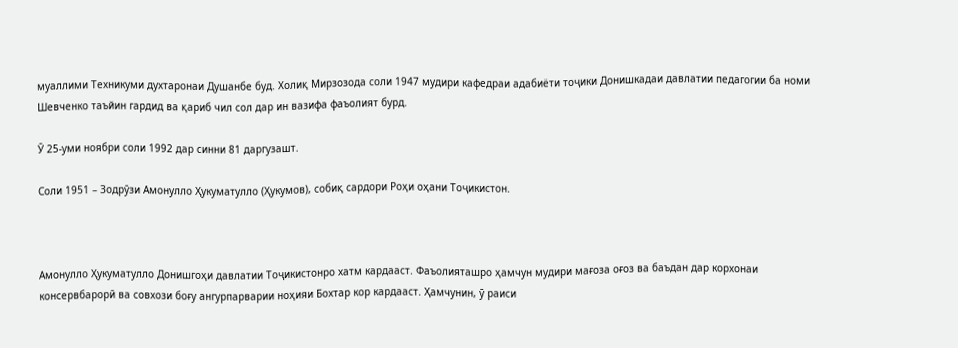муаллими Техникуми духтаронаи Душанбе буд. Холиқ Мирзозода соли 1947 мудири кафедраи адабиёти тоҷики Донишкадаи давлатии педагогии ба номи Шевченко таъйин гардид ва қариб чил сол дар ин вазифа фаъолият бурд.

Ӯ 25-уми ноябри соли 1992 дар синни 81 даргузашт.

Соли 1951 – Зодрӯзи Амонулло Ҳукуматулло (Ҳукумов), собиқ сардори Роҳи оҳани Тоҷикистон.



Амонулло Ҳукуматулло Донишгоҳи давлатии Тоҷикистонро хатм кардааст. Фаъолияташро ҳамчун мудири мағоза оғоз ва баъдан дар корхонаи консервбарорӣ ва совхози боғу ангурпарварии ноҳияи Бохтар кор кардааст. Ҳамчунин, ӯ раиси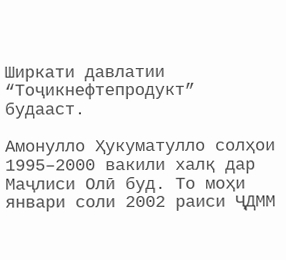Ширкати давлатии “Тоҷикнефтепродукт” будааст.

Амонулло Ҳукуматулло солҳои 1995–2000 вакили халқ дар Маҷлиси Олӣ буд. То моҳи январи соли 2002 раиси ҶДММ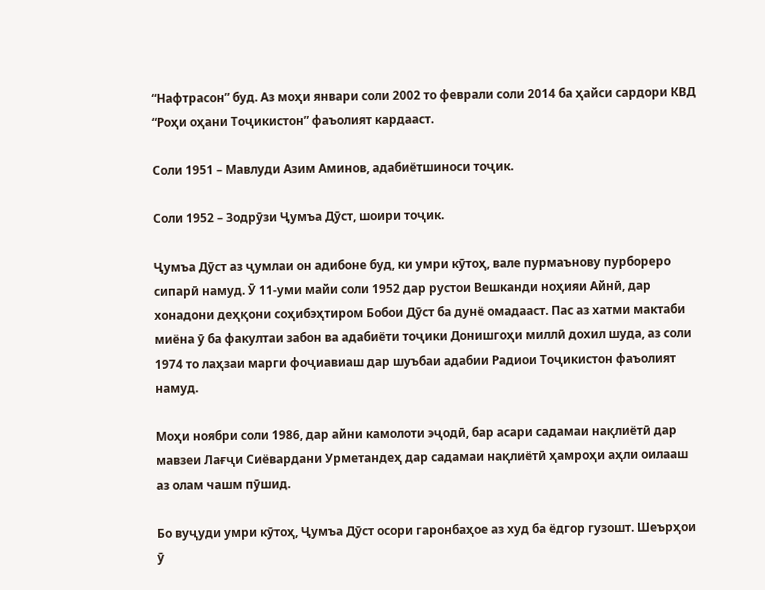“Нафтрасон” буд. Аз моҳи январи соли 2002 то феврали соли 2014 ба ҳайси сардори КВД “Роҳи оҳани Тоҷикистон” фаъолият кардааст.

Соли 1951 – Мавлуди Азим Аминов, адабиётшиноси тоҷик.

Соли 1952 – Зодрӯзи Ҷумъа Дӯст, шоири тоҷик.

Ҷумъа Дӯст аз ҷумлаи он адибоне буд, ки умри кӯтоҳ, вале пурмаънову пурбореро сипарӣ намуд. Ӯ 11-уми майи соли 1952 дар рустои Вешканди ноҳияи Айнӣ, дар хонадони деҳқони соҳибэҳтиром Бобои Дӯст ба дунё омадааст. Пас аз хатми мактаби миёна ӯ ба факултаи забон ва адабиёти тоҷики Донишгоҳи миллӣ дохил шуда, аз соли 1974 то лаҳзаи марги фоҷиавиаш дар шуъбаи адабии Радиои Тоҷикистон фаъолият намуд.

Моҳи ноябри соли 1986, дар айни камолоти эҷодӣ, бар асари садамаи нақлиётӣ дар мавзеи Лағҷи Сиёвардани Урметандеҳ дар садамаи нақлиётӣ ҳамроҳи аҳли оилааш аз олам чашм пӯшид.

Бо вуҷуди умри кӯтоҳ, Ҷумъа Дӯст осори гаронбаҳое аз худ ба ёдгор гузошт. Шеърҳои ӯ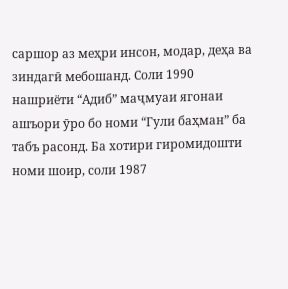саршор аз меҳри инсон, модар, деҳа ва зиндагӣ мебошанд. Соли 1990 нашриёти “Адиб” маҷмуаи ягонаи ашъори ӯро бо номи “Гули баҳман” ба табъ расонд. Ба хотири гиромидошти номи шоир, соли 1987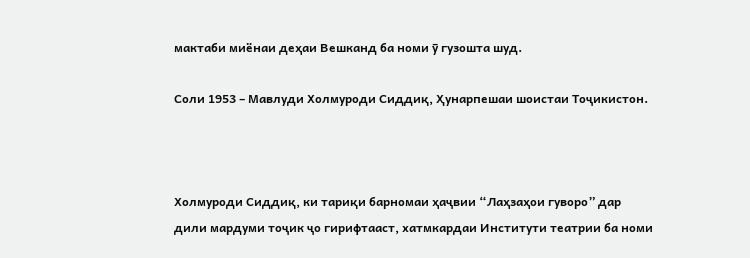мактаби миёнаи деҳаи Вешканд ба номи ӯ гузошта шуд.

Соли 1953 – Мавлуди Холмуроди Сиддиқ, Ҳунарпешаи шоистаи Тоҷикистон.



Холмуроди Сиддиқ, ки тариқи барномаи ҳаҷвии “Лаҳзаҳои гуворо” дар дили мардуми тоҷик ҷо гирифтааст, хатмкардаи Институти театрии ба номи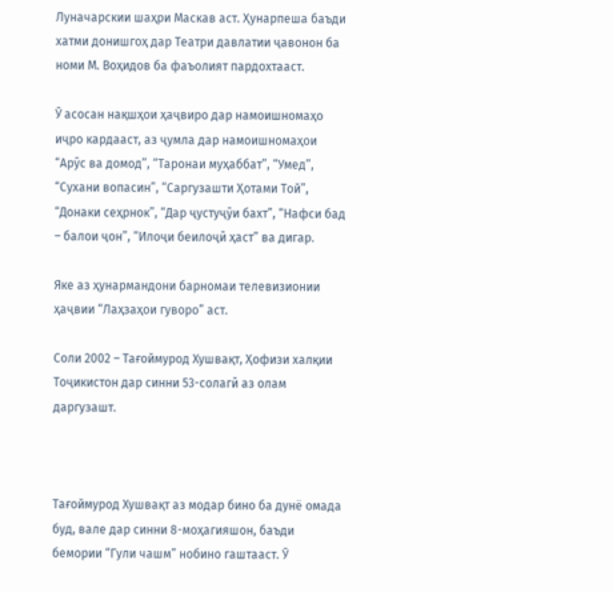Луначарскии шаҳри Маскав аст. Ҳунарпеша баъди хатми донишгоҳ дар Театри давлатии ҷавонон ба номи М. Воҳидов ба фаъолият пардохтааст.

Ӯ асосан нақшҳои ҳаҷвиро дар намоишномаҳо иҷро кардааст, аз ҷумла дар намоишномаҳои “Арӯс ва домод”, “Таронаи муҳаббат”, “Умед”, “Сухани вопасин”, “Саргузашти Ҳотами Той”, “Донаки сеҳрнок”, “Дар ҷустуҷӯи бахт”, “Нафси бад – балои ҷон”, “Илоҷи беилоҷӣ ҳаст” ва дигар.

Яке аз ҳунармандони барномаи телевизионии ҳаҷвии “Лаҳзаҳои гуворо” аст.

Соли 2002 – Тағоймурод Хушвақт, Ҳофизи халқии Тоҷикистон дар синни 53-солагӣ аз олам даргузашт.



Тағоймурод Хушвақт аз модар бино ба дунё омада буд, вале дар синни 8-моҳагияшон, баъди бемории “Гули чашм” нобино гаштааст. Ӯ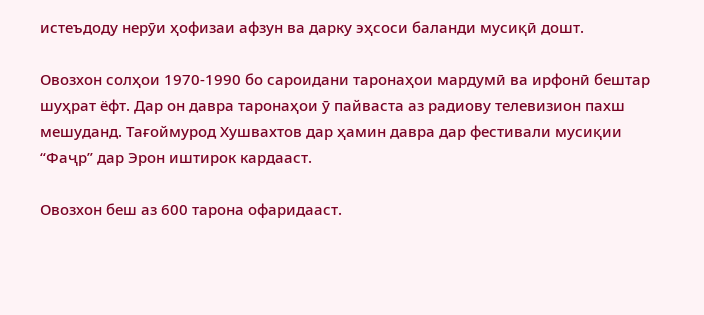истеъдоду нерӯи ҳофизаи афзун ва дарку эҳсоси баланди мусиқӣ дошт.

Овозхон солҳои 1970-1990 бо сароидани таронаҳои мардумӣ ва ирфонӣ бештар шуҳрат ёфт. Дар он давра таронаҳои ӯ пайваста аз радиову телевизион пахш мешуданд. Тағоймурод Хушвахтов дар ҳамин давра дар фестивали мусиқии “Фаҷр” дар Эрон иштирок кардааст.

Овозхон беш аз 600 тарона офаридааст.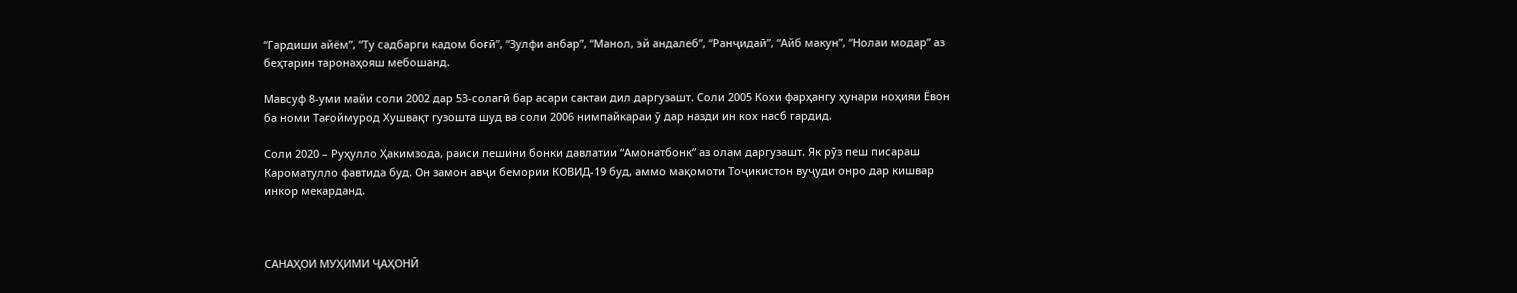“Гардиши айём”, “Ту садбарги кадом боғӣ”, “Зулфи анбар”, “Манол, эй андалеб”, “Ранҷидаӣ”, “Айб макун”, “Нолаи модар” аз беҳтарин таронаҳояш мебошанд.

Мавсуф 8-уми майи соли 2002 дар 53-солагӣ бар асари сактаи дил даргузашт. Соли 2005 Кохи фарҳангу ҳунари ноҳияи Ёвон ба номи Тағоймурод Хушвақт гузошта шуд ва соли 2006 нимпайкараи ӯ дар назди ин кох насб гардид.

Соли 2020 – Руҳулло Ҳакимзода, раиси пешини бонки давлатии “Амонатбонк” аз олам даргузашт. Як рӯз пеш писараш Кароматулло фавтида буд. Он замон авҷи бемории КОВИД-19 буд, аммо мақомоти Тоҷикистон вуҷуди онро дар кишвар инкор мекарданд.



САНАҲОИ МУҲИМИ ҶАҲОНӢ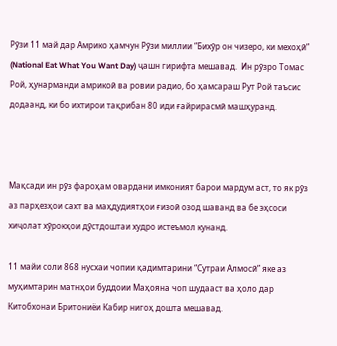Рӯзи 11 май дар Амрико ҳамчун Рӯзи миллии “Бихӯр он чизеро, ки мехоҳӣ” (National Eat What You Want Day) ҷашн гирифта мешавад.  Ин рӯзро Томас Рой, ҳунарманди амрикоӣ ва ровии радио, бо ҳамсараш Рут Рой таъсис додаанд, ки бо ихтирои тақрибан 80 иди ғайрирасмӣ машҳуранд.



Мақсади ин рӯз фароҳам овардани имконият барои мардум аст, то як рӯз аз парҳезҳои сахт ва маҳдудиятҳои ғизоӣ озод шаванд ва бе эҳсоси хиҷолат хӯрокҳои дӯстдоштаи худро истеъмол кунанд.

11 майи соли 868 нусхаи чопии қадимтарини “Сутраи Алмосӣ” яке аз муҳимтарин матнҳои буддоии Маҳояна чоп шудааст ва ҳоло дар Китобхонаи Бритониёи Кабир нигоҳ дошта мешавад.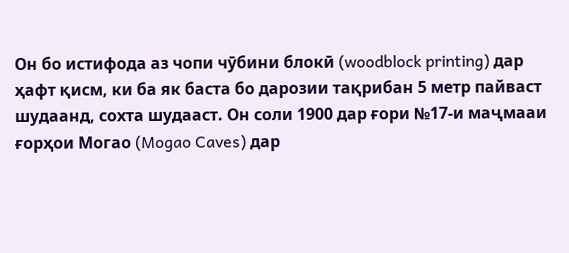Он бо истифода аз чопи чӯбини блокӣ (woodblock printing) дар ҳафт қисм, ки ба як баста бо дарозии тақрибан 5 метр пайваст шудаанд, сохта шудааст. Он соли 1900 дар ғори №17-и маҷмааи ғорҳои Могао (Mogao Caves) дар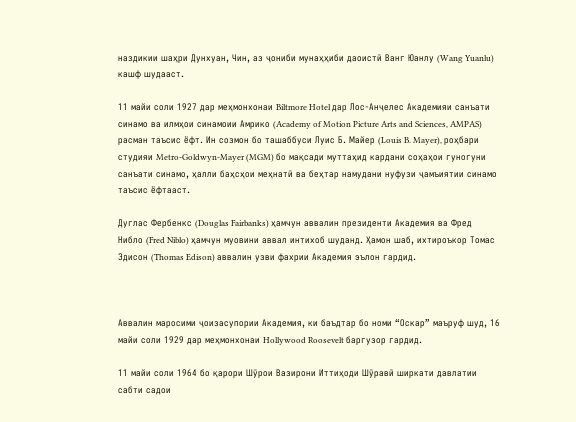наздикии шаҳри Дунхуан, Чин, аз ҷониби мунаҳҳиби даоистӣ Ванг Юанлу (Wang Yuanlu) кашф шудааст.

11 майи соли 1927 дар меҳмонхонаи Biltmore Hotel дар Лос-Анҷелес Академияи санъати синамо ва илмҳои синамоии Амрико (Academy of Motion Picture Arts and Sciences, AMPAS) расман таъсис ёфт. Ин созмон бо ташаббуси Луис Б. Майер (Louis B. Mayer), роҳбари студияи Metro-Goldwyn-Mayer (MGM) бо мақсади муттаҳид кардани соҳаҳои гуногуни санъати синамо, ҳалли баҳсҳои меҳнатӣ ва беҳтар намудани нуфузи ҷамъиятии синамо таъсис ёфтааст.

Дуглас Фербенкс (Douglas Fairbanks) ҳамчун аввалин президенти Академия ва Фред Нибло (Fred Niblo) ҳамчун муовини аввал интихоб шуданд. Ҳамон шаб, ихтироъкор Томас Эдисон (Thomas Edison) аввалин узви фахрии Академия эълон гардид.



Аввалин маросими ҷоизасупории Академия, ки баъдтар бо номи “Оскар” маъруф шуд, 16 майи соли 1929 дар меҳмонхонаи Hollywood Roosevelt баргузор гардид.

11 майи соли 1964 бо қарори Шӯрои Вазирони Иттиҳоди Шӯравӣ ширкати давлатии сабти садои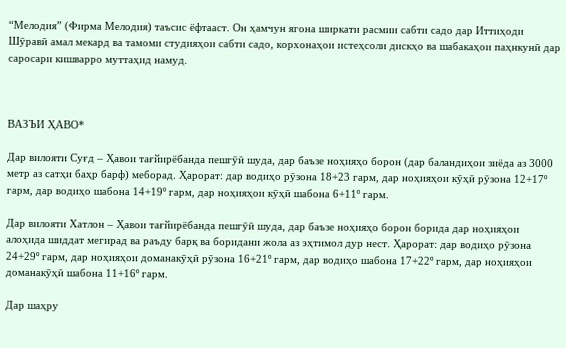“Мелодия” (Фирма Мелодия) таъсис ёфтааст. Он ҳамчун ягона ширкати расмии сабти садо дар Иттиҳоди Шӯравӣ амал мекард ва тамоми студияҳои сабти садо, корхонаҳои истеҳсоли дискҳо ва шабакаҳои паҳнкунӣ дар саросари кишварро муттаҳид намуд.



ВАЗЪИ ҲАВО*

Дар вилояти Суғд – Ҳавои тағйирёбанда пешгӯӣ шуда, дар баъзе ноҳияҳо борон (дар баландиҳои зиёда аз 3000 метр аз сатҳи баҳр барф) меборад. Ҳарорат: дар водиҳо рӯзона 18+23 гарм, дар ноҳияҳои кӯҳӣ рӯзона 12+17º гарм, дар водиҳо шабона 14+19º гарм, дар ноҳияҳои кӯҳӣ шабона 6+11º гарм.

Дар вилояти Хатлон – Ҳавои тағйирёбанда пешгӯӣ шуда, дар баъзе ноҳияҳо борон борида дар ноҳияҳои алоҳида шиддат мегирад ва раъду барқ ва боридани жола аз эҳтимол дур нест. Ҳарорат: дар водиҳо рӯзона 24+29º гарм, дар ноҳияҳои доманакӯҳӣ рӯзона 16+21º гарм, дар водиҳо шабона 17+22º гарм, дар ноҳияҳои доманакӯҳӣ шабона 11+16º гарм.

Дар шаҳру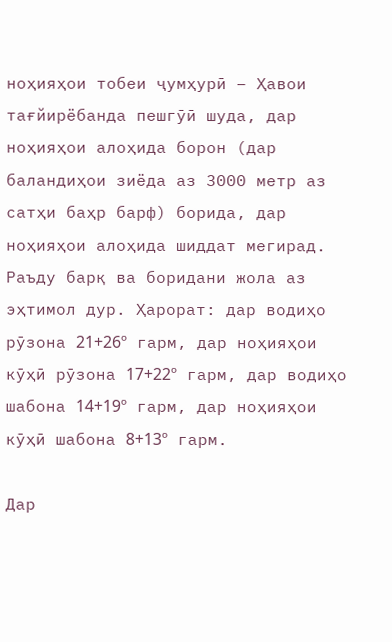ноҳияҳои тобеи ҷумҳурӣ – Ҳавои тағйирёбанда пешгӯӣ шуда, дар ноҳияҳои алоҳида борон (дар баландиҳои зиёда аз 3000 метр аз сатҳи баҳр барф) борида, дар ноҳияҳои алоҳида шиддат мегирад. Раъду барқ ва боридани жола аз эҳтимол дур. Ҳарорат: дар водиҳо рӯзона 21+26º гарм, дар ноҳияҳои кӯҳӣ рӯзона 17+22º гарм, дар водиҳо шабона 14+19º гарм, дар ноҳияҳои кӯҳӣ шабона 8+13º гарм.

Дар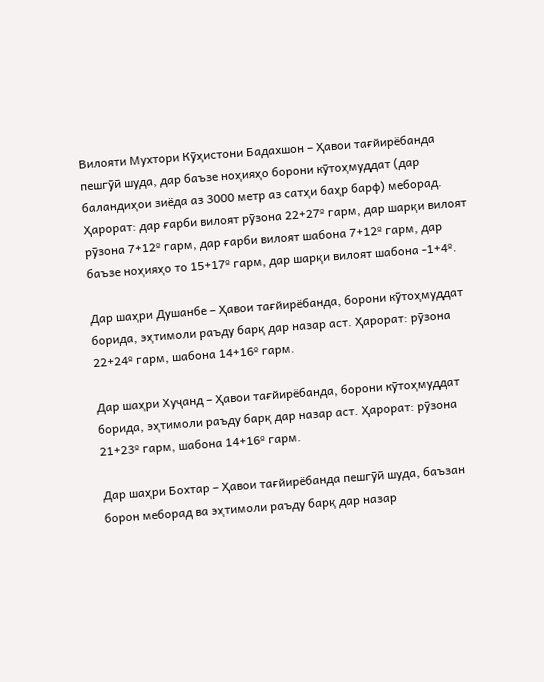Вилояти Мухтори Кӯҳистони Бадахшон – Ҳавои тағйирёбанда пешгӯӣ шуда, дар баъзе ноҳияҳо борони кӯтоҳмуддат (дар баландиҳои зиёда аз 3000 метр аз сатҳи баҳр барф) меборад. Ҳарорат: дар ғарби вилоят рӯзона 22+27º гарм, дар шарқи вилоят рӯзона 7+12º гарм, дар ғарби вилоят шабона 7+12º гарм, дар баъзе ноҳияҳо то 15+17º гарм, дар шарқи вилоят шабона -1+4º.

Дар шаҳри Душанбе – Ҳавои тағйирёбанда, борони кӯтоҳмуддат борида, эҳтимоли раъду барқ дар назар аст. Ҳарорат: рӯзона 22+24º гарм, шабона 14+16º гарм.

Дар шаҳри Хуҷанд – Ҳавои тағйирёбанда, борони кӯтоҳмуддат борида, эҳтимоли раъду барқ дар назар аст. Ҳарорат: рӯзона 21+23º гарм, шабона 14+16º гарм.

Дар шаҳри Бохтар – Ҳавои тағйирёбанда пешгӯӣ шуда, баъзан борон меборад ва эҳтимоли раъду барқ дар назар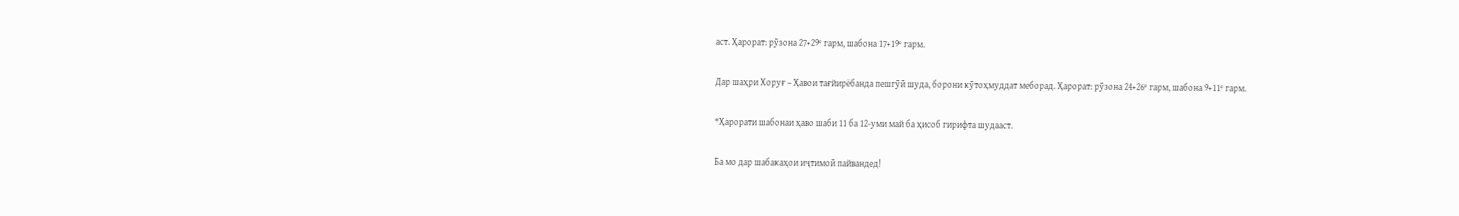аст. Ҳарорат: рӯзона 27+29º гарм, шабона 17+19º гарм.

Дар шаҳри Хоруғ – Ҳавои тағйирёбанда пешгӯӣ шуда, борони кӯтоҳмуддат меборад. Ҳарорат: рӯзона 24+26º гарм, шабона 9+11º гарм.

*Ҳарорати шабонаи ҳаво шаби 11 ба 12-уми май ба ҳисоб гирифта шудааст.

Ба мо дар шабакаҳои иҷтимоӣ пайвандед!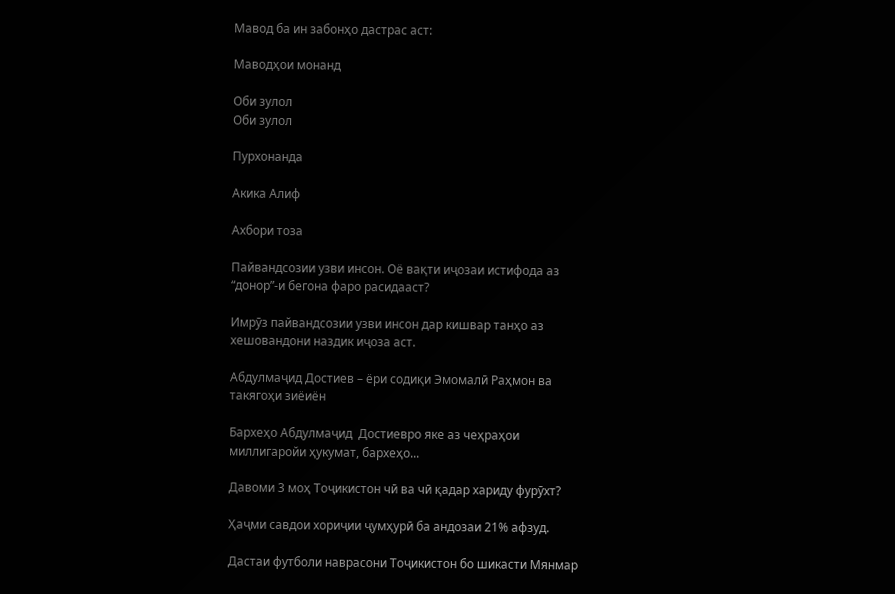Мавод ба ин забонҳо дастрас аст:

Маводҳои монанд

Оби зулол
Оби зулол

Пурхонанда

Акика Алиф

Ахбори тоза

Пайвандсозии узви инсон. Оё вақти иҷозаи истифода аз “донор”-и бегона фаро расидааст?

Имрӯз пайвандсозии узви инсон дар кишвар танҳо аз хешовандони наздик иҷоза аст.

Абдулмаҷид Достиев – ёри содиқи Эмомалӣ Раҳмон ва такягоҳи зиёиён

Бархеҳо Абдулмаҷид  Достиевро яке аз чеҳраҳои миллигаройи ҳукумат, бархеҳо...

Давоми 3 моҳ Тоҷикистон чӣ ва чӣ қадар хариду фурӯхт?

Ҳаҷми савдои хориҷии ҷумҳурӣ ба андозаи 21% афзуд.

Дастаи футболи наврасони Тоҷикистон бо шикасти Мянмар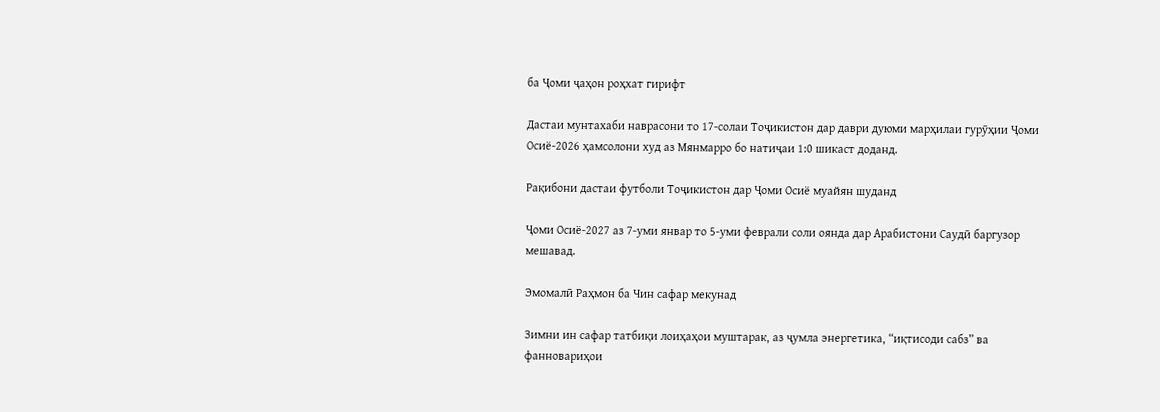ба Ҷоми ҷаҳон роҳхат гирифт

Дастаи мунтахаби наврасони то 17-солаи Тоҷикистон дар даври дуюми марҳилаи гурӯҳии Ҷоми Осиё-2026 ҳамсолони худ аз Мянмарро бо натиҷаи 1:0 шикаст доданд.

Рақибони дастаи футболи Тоҷикистон дар Ҷоми Осиё муайян шуданд

Ҷоми Осиё-2027 аз 7-уми январ то 5-уми феврали соли оянда дар Арабистони Саудӣ баргузор мешавад.

Эмомалӣ Раҳмон ба Чин сафар мекунад

Зимни ин сафар татбиқи лоиҳаҳои муштарак, аз ҷумла энергетика, “иқтисоди сабз” ва фанновариҳои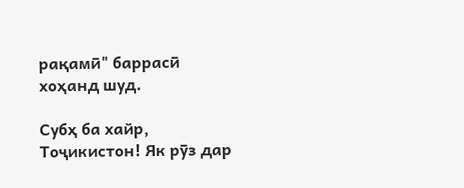рақамӣ" баррасӣ хоҳанд шуд.

Субҳ ба хайр, Тоҷикистон! Як рӯз дар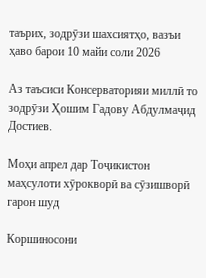таърих, зодрӯзи шахсиятҳо, вазъи ҳаво барои 10 майи соли 2026

Аз таъсиси Консерваторияи миллӣ то зодрӯзи Ҳошим Гадову Абдулмаҷид Достиев.

Моҳи апрел дар Тоҷикистон маҳсулоти хӯрокворӣ ва сӯзишворӣ гарон шуд

Коршиносони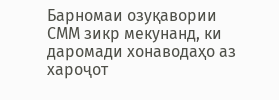Барномаи озуқавории СММ зикр мекунанд, ки даромади хонаводаҳо аз хароҷот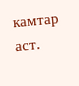камтар аст.